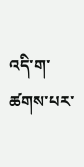འདི་ག་ཚགས་པར་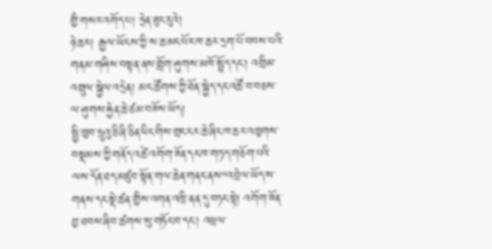གྱི་གསར་འགོད་པ། ཧྲེན་ཐུང་རུའེ།
ཉེ་ཆར། རྒྱལ་ཡོངས་ཀྱི་ས་ཆ་མང་པོར་ཁ་ཆར་དྲག་པོ་བབས་པའི་གནམ་གཤིས་བསྟན་ནས་གློག་ཤུགས་མཁོ་སྤྲོད་དང་། འགྲིམ་འགྲུལ་སྐྱེལ་འདྲེན། མང་ཚོགས་ཀྱི་ཐོན་སྐྱེད་དང་འཚོ་བ་བཅས་ལ་ཤུགས་རྐྱེན་ཆེ་ཙམ་བཟོས་ཡོད།
སྤྱི་ཁྱབ་ཧྲུའུ་ཅི་ཞི་ཅིན་ཕིང་གིས་གྲང་ངར་ཆེ་ཞིང་ཁ་ཆར་འཁྱགས་བསྡམས་ཀྱི་གནོད་འཚེ་འགོག་ཟོན་དང་ཁ་གཏད་གཅོག་པའི་ལས་དོན་ཐད་མཛུབ་སྟོན་གལ་ཆེན་གནང་ནས“འབྲེལ་ཡོད་ས་གནས་དང་སྡེ་ཚན་གྱིས་འགན་འཁྲི་ནན་དུ་བཏང་སྟེ། འགོག་ཟོན་བྱ་ཐབས་ཞིབ་ཚགས་སུ་གཏོང་བ་དང་། འཕྲལ་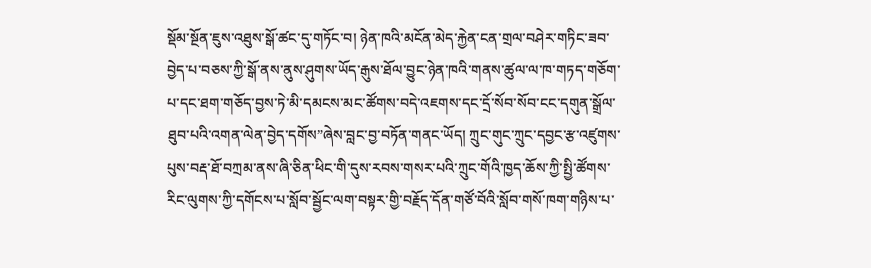སྡོམ་སྔོན་ཇུས་འཐུས་སྒོ་ཚང་དུ་གཏོང་བ། ཉེན་ཁའི་མངོན་མེད་རྐྱེན་ངན་གྲལ་བཤེར་གཏིང་ཟབ་བྱེད་པ་བཅས་ཀྱི་སྒོ་ནས་ནུས་ཤུགས་ཡོད་རྒུས་ཐོལ་བྱུང་ཉེན་ཁའི་གནས་ཚུལ་ལ་ཁ་གཏད་གཅོག་པ་དང་ཐག་གཅོད་བྱས་ཏེ་མི་དམངས་མང་ཚོགས་བདེ་འཇགས་དང་དྲོ་སོབ་སོབ་ངང་དགུན་སྒྲོལ་ཐུབ་པའི་འགན་ལེན་བྱེད་དགོས”ཞེས་བླང་བྱ་བཏོན་གནང་ཡོད། ཀྲུང་གུང་ཀྲུང་དབྱང་རྩ་འཛུགས་པུས་བརྡ་ཐོ་བཀྲམ་ནས་ཞི་ཅིན་ཕིང་གི་དུས་རབས་གསར་པའི་ཀྲུང་གོའི་ཁྱད་ཆོས་ཀྱི་སྤྱི་ཚོགས་རིང་ལུགས་ཀྱི་དགོངས་པ་སློབ་སྦྱོང་ལག་བསྟར་གྱི་བརྗོད་དོན་གཙོ་བོའི་སློབ་གསོ་ཁག་གཉིས་པ་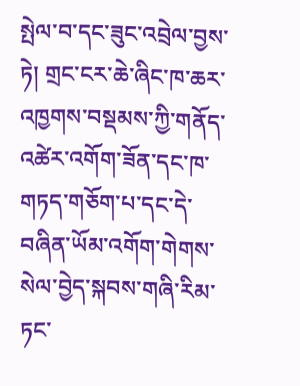སྤེལ་བ་དང་ཟུང་འབྲེལ་བྱས་ཏེ། གྲང་ངར་ཆེ་ཞིང་ཁ་ཆར་འཁྱགས་བསྡམས་ཀྱི་གནོད་འཚེར་འགོག་ཟོན་དང་ཁ་གཏད་གཅོག་པ་དང་དེ་བཞིན་ཡོམ་འགོག་གེགས་སེལ་བྱེད་སྐབས་གཞི་རིམ་ཏང་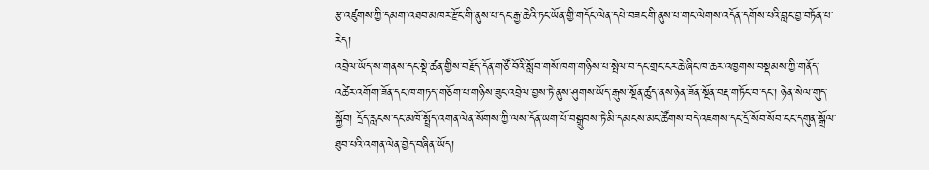རྩ་འཛུགས་ཀྱི་དམག་འཐབ་མཁར་རྫོང་གི་ནུས་པ་དང་རྒྱ་ཆེའི་ཏང་ཡོན་གྱི་གདོང་ལེན་དཔེ་བཟང་གི་ནུས་པ་གང་ལེགས་འདོན་དགོས་པའི་བླང་བྱ་བཏོན་པ་རེད།
འབྲེལ་ཡོད་ས་གནས་དང་སྡེ་ཚན་གྱིས་བརྗོད་དོན་གཙོ་བོའི་སློབ་གསོ་ཁག་གཉིས་པ་སྤེལ་བ་དང་གྲང་ངར་ཆེ་ཞིང་ཁ་ཆར་འཁྱགས་བསྡམས་ཀྱི་གནོད་འཚེར་འགོག་ཟོན་དང་ཁ་གཏད་གཅོག་པ་གཉིས་ཟུང་འབྲེལ་བྱས་ཏེ་ནུས་ཤུགས་ཡོད་རྒུས་སྔོན་ཚུད་ནས་ཉེན་ཟོན་སྔོན་བརྡ་གཏོང་བ་དང་། ཉེན་སེལ་གུད་སྐྱོབ། དྲོད་རླངས་དང་མཁོ་སྤྲོད་འགན་ལེན་སོགས་ཀྱི་ལས་དོན་ཡག་པོ་བསྒྲུབས་ཏེ་མི་དམངས་མང་ཚོགས་བདེ་འཇགས་དང་དྲོ་སོབ་སོབ་ངང་དགུན་སྒྲོལ་ཐུབ་པའི་འགན་ལེན་བྱེད་བཞིན་ཡོད།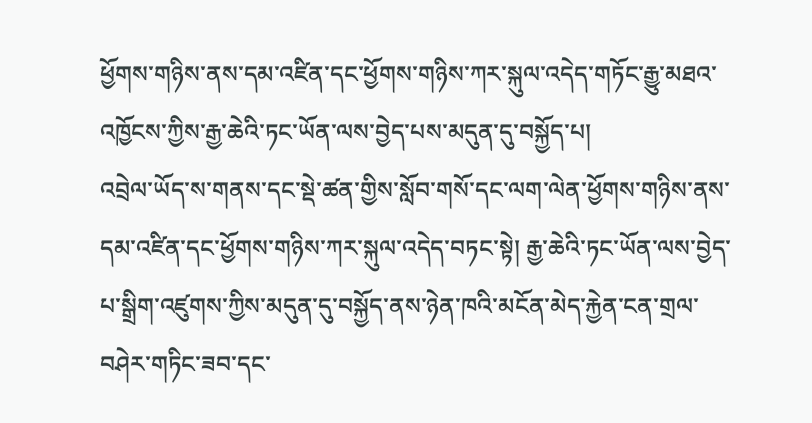ཕྱོགས་གཉིས་ནས་དམ་འཛིན་དང་ཕྱོགས་གཉིས་ཀར་སྐུལ་འདེད་གཏོང་རྒྱུ་མཐའ་འཁྱོངས་ཀྱིས་རྒྱ་ཆེའི་ཏང་ཡོན་ལས་བྱེད་པས་མདུན་དུ་བསྐྱོད་པ།
འབྲེལ་ཡོད་ས་གནས་དང་སྡེ་ཚན་གྱིས་སློབ་གསོ་དང་ལག་ལེན་ཕྱོགས་གཉིས་ནས་དམ་འཛིན་དང་ཕྱོགས་གཉིས་ཀར་སྐུལ་འདེད་བཏང་སྟེ། རྒྱ་ཆེའི་ཏང་ཡོན་ལས་བྱེད་པ་སྒྲིག་འཛུགས་ཀྱིས་མདུན་དུ་བསྐྱོད་ནས་ཉེན་ཁའི་མངོན་མེད་རྐྱེན་ངན་གྲལ་བཤེར་གཏིང་ཟབ་དང་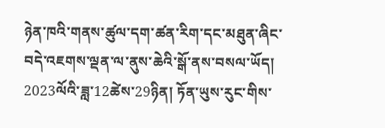ཉེན་ཁའི་གནས་ཚུལ་དག་ཚན་རིག་དང་མཐུན་ཞིང་བདེ་འཇགས་ལྡན་ལ་ནུས་ཆེའི་སྒོ་ནས་བསལ་ཡོད།
2023ལོའི་ཟླ་12ཚེས་29ཉིན། ཏོན་ཡུས་རུང་གིས་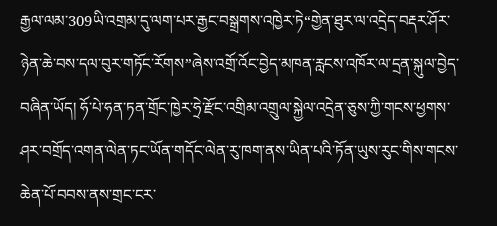རྒྱལ་ལམ་309ཡི་འགྲམ་དུ་ལག་པར་རྒྱང་བསྒྲགས་འཁྱེར་ཏེ“གྱེན་ཐུར་ལ་འདྲེད་བརྡར་ཤོར་ཉེན་ཆེ་བས་དལ་བུར་གཏོང་རོགས”ཞེས་འགྲོ་འོང་བྱེད་མཁན་རླངས་འཁོར་ལ་དྲན་སྐུལ་བྱེད་བཞིན་ཡོད། ཧོ་པེ་ཧན་ཏན་གྲོང་ཁྱེར་ཧྲེ་རྫོང་འགྲིམ་འགྲུལ་སྐྱེལ་འདྲེན་ཅུས་ཀྱི་གངས་ཕྱགས་ཤར་བགྲོད་འགན་ལེན་ཏང་ཡོན་གདོང་ལེན་རུ་ཁག་ནས་ཡིན་པའི་ཏོན་ཡུས་རུང་གིས་གངས་ཆེན་པོ་བབས་ནས་གྲང་ངར་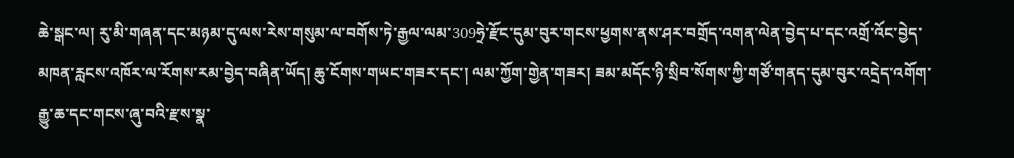ཆེ་སྒང་ལ། རུ་མི་གཞན་དང་མཉམ་དུ་ལས་རེས་གསུམ་ལ་བགོས་ཏེ་རྒྱལ་ལམ་309ཧྲེ་རྫོང་དུམ་བུར་གངས་ཕྱགས་ནས་ཤར་བགྲོད་འགན་ལེན་བྱེད་པ་དང་འགྲོ་འོང་བྱེད་མཁན་རླངས་འཁོར་ལ་རོགས་རམ་བྱེད་བཞིན་ཡོད། ཆུ་ངོགས་གཡང་གཟར་དང་། ལམ་ཀྱོག་གྱེན་གཟར། ཟམ་མདོང་ཉི་སྲིབ་སོགས་ཀྱི་གཙོ་གནད་དུམ་བུར་འདྲེད་འགོག་རྒྱུ་ཆ་དང་གངས་ཞུ་བའི་རྫས་སྣ་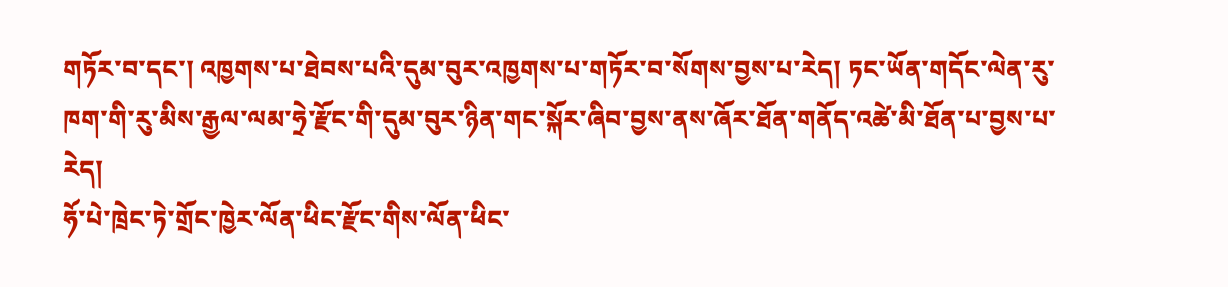གཏོར་བ་དང་། འཁྱགས་པ་ཐེབས་པའི་དུམ་བུར་འཁྱགས་པ་གཏོར་བ་སོགས་བྱས་པ་རེད། ཏང་ཡོན་གདོང་ལེན་རུ་ཁག་གི་རུ་མིས་རྒྱལ་ལམ་ཧྲེ་རྫོང་གི་དུམ་བུར་ཉིན་གང་སྐོར་ཞིབ་བྱས་ནས་ཞོར་ཐོན་གནོད་འཚེ་མི་ཐོན་པ་བྱས་པ་རེད།
ཧོ་པེ་ཁྲེང་ཏེ་གྲོང་ཁྱེར་ལོན་ཕིང་རྫོང་གིས་ལོན་ཕིང་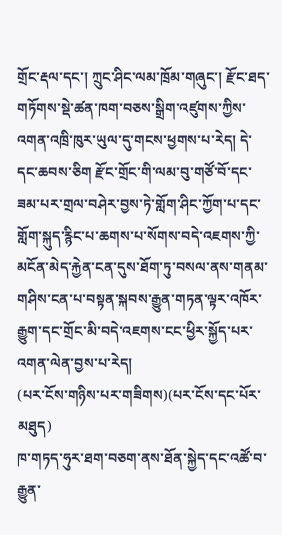གྲོང་རྡལ་དང་། ཀྲུང་ཤིང་ལམ་ཁྲོམ་གཞུང་། རྫོང་ཐད་གཏོགས་སྡེ་ཚན་ཁག་བཅས་སྒྲིག་འཛུགས་ཀྱིས་འགན་འཁྲི་ཁུར་ཡུལ་དུ་གངས་ཕྱགས་པ་རེད། དེ་དང་ཆབས་ཅིག རྫོང་གྲོང་གི་ལམ་བུ་གཙོ་བོ་དང་ཟམ་པར་གྲལ་བཤེར་བྱས་ཏེ་གློག་ཤིང་ཀྱོག་པ་དང་གློག་སྐུད་རྙིང་པ་ཆགས་པ་སོགས་བདེ་འཇགས་ཀྱི་མངོན་མེད་རྐྱེན་ངན་དུས་ཐོག་ཏུ་བསལ་ནས་གནམ་གཤིས་ངན་པ་བསྟན་སྐབས་རྒྱུན་གཏན་ལྟར་འཁོར་རྒྱུག་དང་གྲོང་མི་བདེ་འཇགས་ངང་ཕྱིར་སྐྱོད་པར་འགན་ལེན་བྱས་པ་རེད།
(པར་ངོས་གཉིས་པར་གཟིགས)(པར་ངོས་དང་པོར་མཐུད)
ཁ་གཏད་ཧུར་ཐག་བཅག་ནས་ཐོན་སྐྱེད་དང་འཚོ་བ་རྒྱུན་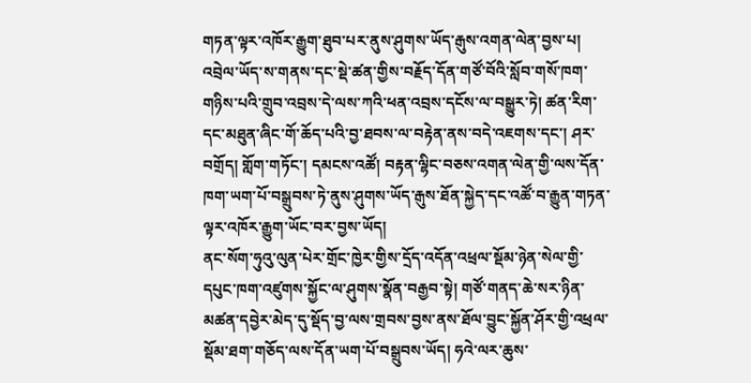གཏན་ལྟར་འཁོར་རྒྱུག་ཐུབ་པར་ནུས་ཤུགས་ཡོད་རྒུས་འགན་ལེན་བྱས་པ།
འབྲེལ་ཡོད་ས་གནས་དང་སྡེ་ཚན་གྱིས་བརྗོད་དོན་གཙོ་བོའི་སློབ་གསོ་ཁག་གཉིས་པའི་གྲུབ་འབྲས་དེ་ལས་ཀའི་ཕན་འབྲས་དངོས་ལ་བསྒྱུར་ཏེ། ཚན་རིག་དང་མཐུན་ཞིང་གོ་ཆོད་པའི་བྱ་ཐབས་ལ་བརྟེན་ནས་བདེ་འཇགས་དང་། ཤར་བགྲོད། གློག་གཏོང་། དམངས་འཚོ། བརྟན་ལྷིང་བཅས་འགན་ལེན་གྱི་ལས་དོན་ཁག་ཡག་པོ་བསྒྲུབས་ཏེ་ནུས་ཤུགས་ཡོད་རྒུས་ཐོན་སྐྱེད་དང་འཚོ་བ་རྒྱུན་གཏན་ལྟར་འཁོར་རྒྱུག་ཡོང་བར་བྱས་ཡོད།
ནང་སོག་ཧུའུ་ལུན་པེར་གྲོང་ཁྱེར་གྱིས་དྲོད་འདོན་འཕྲལ་སྡོམ་ཉེན་སེལ་གྱི་དཔུང་ཁག་འཛུགས་སྐྱོང་ལ་ཤུགས་སྣོན་བརྒྱབ་སྟེ། གཙོ་གནད་ཆེ་སར་ཉིན་མཚན་དབྱེར་མེད་དུ་སྡོད་བྱ་ལས་གྲབས་བྱས་ནས་ཐོལ་བྱུང་སྐྱོན་ཤོར་གྱི་འཕྲལ་སྡོམ་ཐག་གཅོད་ལས་དོན་ཡག་པོ་བསྒྲུབས་ཡོད། ཧའེ་ལར་ཆུས་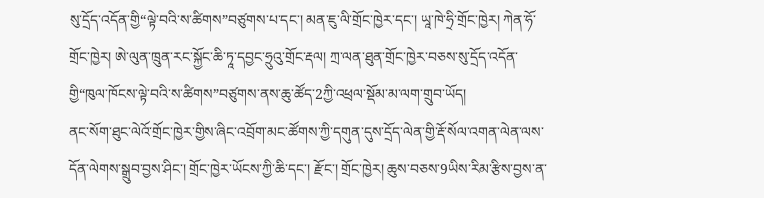སུ་དྲོད་འདོན་གྱི“ལྟེ་བའི་ས་ཚིགས”བཙུགས་པ་དང་། མན་ཇུ་ལི་གྲོང་ཁྱེར་དང་། ཡཱ་ཁེ་ཧྲི་གྲོང་ཁྱེར། ཀེན་ཧོ་གྲོང་ཁྱེར། ཨེ་ལུན་ཁྲུན་རང་སྐྱོང་ཆི་ཏཱ་དབྱང་ཧྲུའུ་གྲོང་རྡལ། ཀྲ་ལན་ཐུན་གྲོང་ཁྱེར་བཅས་སུ་དྲོད་འདོན་གྱི“ཁུལ་ཁོངས་ལྟེ་བའི་ས་ཚིགས”བཙུགས་ནས་ཆུ་ཚོད་2ཀྱི་འཕྲལ་སྡོམ་མ་ལག་གྲུབ་ཡོད།
ནང་སོག་ཐུང་ལེའོ་གྲོང་ཁྱེར་གྱིས་ཞིང་འབྲོག་མང་ཚོགས་ཀྱི་དགུན་དུས་དྲོད་ལེན་གྱི་རྡོ་སོལ་འགན་ལེན་ལས་དོན་ལེགས་སྒྲུབ་བྱས་ཤིང་། གྲོང་ཁྱེར་ཡོངས་ཀྱི་ཆི་དང་། རྫོང་། གྲོང་ཁྱེར། ཆུས་བཅས་9ཡིས་རིམ་རྩིས་བྱས་ན་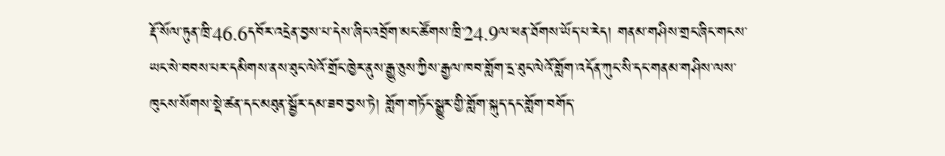རྡོ་སོལ་ཏུན་ཁྲི་46.6དབོར་འདྲེན་བྱས་པ་དེས་ཞིང་འབྲོག་མང་ཚོགས་ཁྲི་24.9ལ་ཕན་ཐོགས་ཡོད་པ་རེད། གནམ་གཤིས་གྲང་ཞིང་གངས་ཡང་སེ་བབས་པར་དམིགས་ནས་ཐུང་ལེའོ་གྲོང་ཁྱེར་ནུས་རྒྱུ་ཅུས་ཀྱིས་རྒྱལ་ཁབ་གློག་དྲ་ཐུང་ལེའོ་གློག་འདོན་ཀུང་སི་དང་གནམ་གཤིས་ལས་ཁུངས་སོགས་སྡེ་ཚན་དང་མཐུན་སྦྱོར་དམ་ཟབ་བྱས་ཏེ། གློག་གཏོང་སྒྱུར་གྱི་གློག་སྐུད་དང་གློག་བགོད་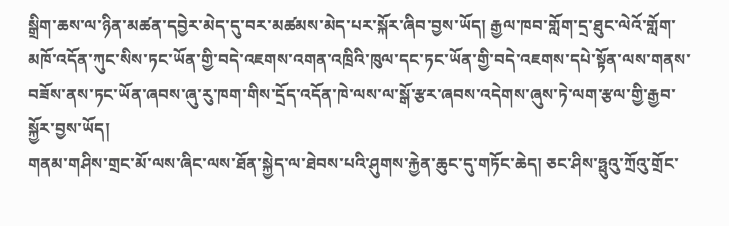སྒྲིག་ཆས་ལ་ཉིན་མཚན་དབྱེར་མེད་དུ་བར་མཚམས་མེད་པར་སྐོར་ཞིབ་བྱས་ཡོད། རྒྱལ་ཁབ་གློག་དྲ་ཐུང་ལེའོ་གློག་མཁོ་འདོན་ཀུང་སིས་ཏང་ཡོན་གྱི་བདེ་འཇགས་འགན་འཁྲིའི་ཁུལ་དང་ཏང་ཡོན་གྱི་བདེ་འཇགས་དཔེ་སྟོན་ལས་གནས་བཟོས་ནས་ཏང་ཡོན་ཞབས་ཞུ་རུ་ཁག་གིས་དྲོད་འདོན་ཁེ་ལས་ལ་སྒོ་རྩར་ཞབས་འདེགས་ཞུས་ཏེ་ལག་རྩལ་གྱི་རྒྱབ་སྐྱོར་བྱས་ཡོད།
གནམ་གཤིས་གྲང་མོ་ལས་ཞིང་ལས་ཐོན་སྐྱེད་ལ་ཐེབས་པའི་ཤུགས་རྐྱེན་ཆུང་དུ་གཏོང་ཆེད། ཅང་ཤིས་ཧྥུའུ་ཀྲོའུ་གྲོང་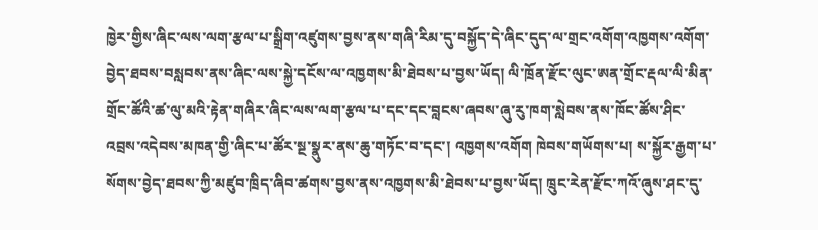ཁྱེར་གྱིས་ཞིང་ལས་ལག་རྩལ་པ་སྒྲིག་འཛུགས་བྱས་ནས་གཞི་རིམ་དུ་བསྐྱོད་དེ་ཞིང་དུད་ལ་གྲང་འགོག་འཁྱགས་འགོག་བྱེད་ཐབས་བསླབས་ནས་ཞིང་ལས་སྐྱེ་དངོས་ལ་འཁྱགས་མི་ཐེབས་པ་བྱས་ཡོད། ལི་ཁྲོན་རྫོང་ལུང་ཨན་གྲོང་རྡལ་ལི་མིན་གྲོང་ཚོའི་ཚ་ལུ་མའི་རྟེན་གཞིར་ཞིང་ལས་ལག་རྩལ་པ་དང་དང་བླངས་ཞབས་ཞུ་རུ་ཁག་སླེབས་ནས་ཁོང་ཚོས་ཤིང་འབྲས་འདེབས་མཁན་གྱི་ཞིང་པ་ཚོར་སྔ་སྣུར་ནས་ཆུ་གཏོང་བ་དང་། འཁྱགས་འགོག ཁེབས་གཡོགས་པ། ས་སྐྱོར་རྒྱག་པ་སོགས་བྱེད་ཐབས་ཀྱི་མཛུབ་ཁྲིད་ཞིབ་ཚགས་བྱས་ནས་འཁྱགས་མི་ཐེབས་པ་བྱས་ཡོད། ཁྲུང་རེན་རྫོང་ཀའོ་ཞུས་ཤང་དུ་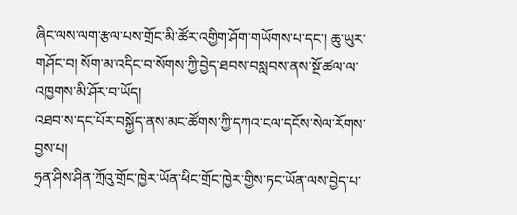ཞིང་ལས་ལག་རྩལ་པས་གྲོང་མི་ཚོར་འགྱིག་ཤོག་གཡོགས་པ་དང་། ཆུ་ཡུར་གཤོང་བ། སོག་མ་འདིང་བ་སོགས་ཀྱི་བྱེད་ཐབས་བསླབས་ནས་སྔོ་ཚལ་ལ་འཁྱགས་མི་ཤོར་བ་ཡོད།
འཐབ་ས་དང་པོར་བསྐྱོད་ནས་མང་ཚོགས་ཀྱི་དཀའ་ངལ་དངོས་སེལ་རོགས་བྱས་པ།
ཧྲན་ཤིས་ཤིན་ཀྲོའུ་གྲོང་ཁྱེར་ཡོན་ཕིང་གྲོང་ཁྱེར་གྱིས་ཏང་ཡོན་ལས་བྱེད་པ་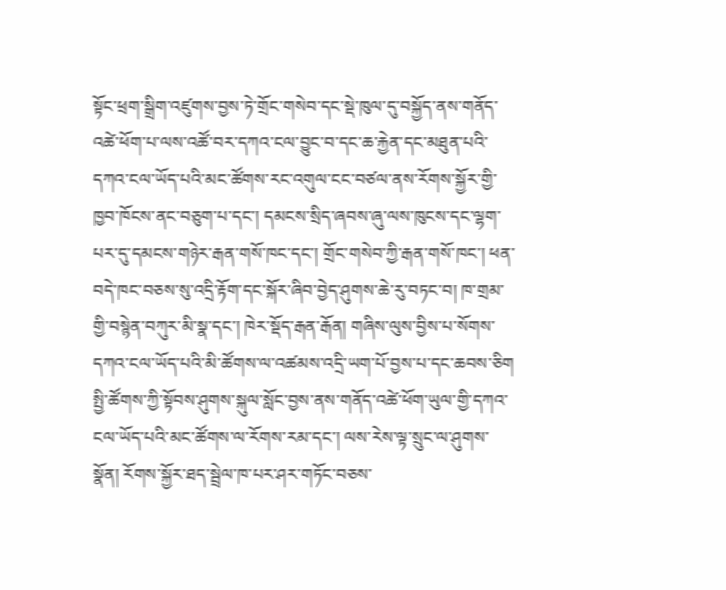སྟོང་ཕྲག་སྒྲིག་འཛུགས་བྱས་ཏེ་གྲོང་གསེབ་དང་སྡེ་ཁུལ་དུ་བསྐྱོད་ནས་གནོད་འཚེ་ཕོག་པ་ལས་འཚོ་བར་དཀའ་ངལ་བྱུང་བ་དང་ཆ་རྐྱེན་དང་མཐུན་པའི་དཀའ་ངལ་ཡོད་པའི་མང་ཚོགས་རང་འགུལ་ངང་བཙལ་ནས་རོགས་སྐྱོར་གྱི་ཁྱབ་ཁོངས་ནང་བཅུག་པ་དང་། དམངས་སྲིད་ཞབས་ཞུ་ལས་ཁུངས་དང་ལྷག་པར་དུ་དམངས་གཉེར་རྒན་གསོ་ཁང་དང་། གྲོང་གསེབ་ཀྱི་རྒན་གསོ་ཁང་། ཕན་བདེ་ཁང་བཅས་སུ་འདྲི་རྟོག་དང་སྐོར་ཞིབ་བྱེད་ཤུགས་ཆེ་རུ་བཏང་བ། ཁ་གྲམ་གྱི་བསྙེན་བཀུར་མི་སྣ་དང་། ཁེར་སྡོད་རྒན་རྒོན། གཞིས་ལུས་བྱིས་པ་སོགས་དཀའ་ངལ་ཡོད་པའི་མི་ཚོགས་ལ་འཚམས་འདྲི་ཡག་པོ་བྱས་པ་དང་ཆབས་ཅིག སྤྱི་ཚོགས་ཀྱི་སྟོབས་ཤུགས་སྐུལ་སློང་བྱས་ནས་གནོད་འཚེ་ཕོག་ཡུལ་གྱི་དཀའ་ངལ་ཡོད་པའི་མང་ཚོགས་ལ་རོགས་རམ་དང་། ལས་རེས་ལྟ་སྲུང་ལ་ཤུགས་སྣོན། རོགས་སྐྱོར་ཐད་སྦྲེལ་ཁ་པར་ཤར་གཏོང་བཅས་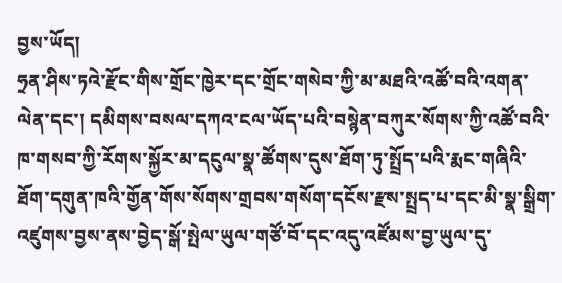བྱས་ཡོད།
ཧྲན་ཤིས་ཏའེ་རྫོང་གིས་གྲོང་ཁྱེར་དང་གྲོང་གསེབ་ཀྱི་མ་མཐའི་འཚོ་བའི་འགན་ལེན་དང་། དམིགས་བསལ་དཀའ་ངལ་ཡོད་པའི་བསྙེན་བཀུར་སོགས་ཀྱི་འཚོ་བའི་ཁ་གསབ་ཀྱི་རོགས་སྐྱོར་མ་དངུལ་སྣ་ཚོགས་དུས་ཐོག་ཏུ་སྤྲོད་པའི་རྨང་གཞིའི་ཐོག་དགུན་ཁའི་གྱོན་གོས་སོགས་གྲབས་གསོག་དངོས་རྫས་སྤྲད་པ་དང་མི་སྣ་སྒྲིག་འཛུགས་བྱས་ནས་བྱེད་སྒོ་སྤེལ་ཡུལ་གཙོ་བོ་དང་འདུ་འཛོམས་བྱ་ཡུལ་དུ་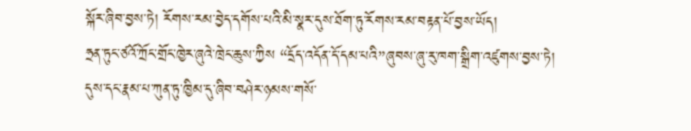སྐོར་ཞིབ་བྱས་ཏེ། རོགས་རམ་བྱེད་དགོས་པའི་མི་སྣར་དུས་ཐོག་ཏུ་རོགས་རམ་བརྟན་པོ་བྱས་ཡོད།
ཧྲན་ཏུང་ཙའོ་ཀྲོང་གྲོང་ཁྱེར་ཞུའེ་ཁྲེང་ཆུས་ཀྱིས “དྲོད་འདོན་དོ་དམ་པའི”ཞུབས་ཞུ་རུ་ཁག་སྒྲིག་འཛུགས་བྱས་ཏེ། དུས་དང་རྣམ་པ་ཀུན་ཏུ་ཁྱིམ་དུ་ཞིབ་བཤེར་ཉམས་གསོ་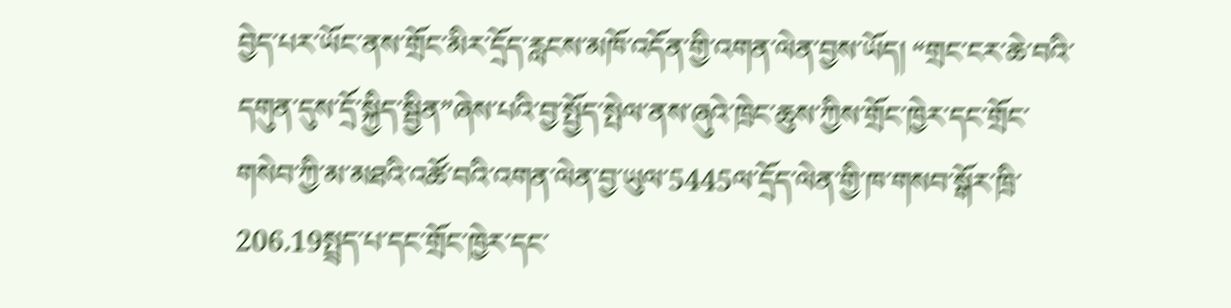བྱེད་པར་ཡོང་ནས་གྲོང་མིར་དྲོད་རླངས་མཁོ་འདོན་གྱི་འགན་ལེན་བྱས་ཡོད། “གྲང་ངར་ཆེ་བའི་དགུན་དུས་དྲོ་སྐྱིད་སྦྱིན”ཞེས་པའི་བྱ་སྤྱོད་སྤེལ་ནས་ཞུའེ་ཁྲེང་ཆུས་ཀྱིས་གྲོང་ཁྱེར་དང་གྲོང་གསེབ་ཀྱི་མ་མཐའི་འཚོ་བའི་འགན་ལེན་བྱ་ཡུལ་5445ལ་དྲོད་ལེན་གྱི་ཁ་གསབ་སྒོར་ཁྲི་206.19སྤྲད་པ་དང་གྲོང་ཁྱེར་དང་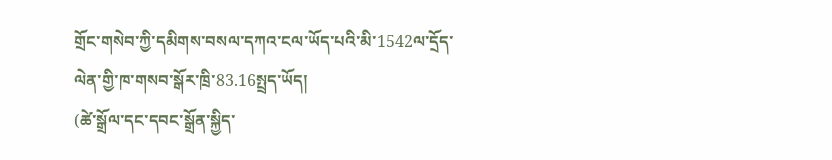གྲོང་གསེབ་ཀྱི་དམིགས་བསལ་དཀའ་ངལ་ཡོད་པའི་མི་1542ལ་དྲོད་ལེན་གྱི་ཁ་གསབ་སྒོར་ཁྲི་83.16སྤྲད་ཡོད།
(ཚེ་སྒྲོལ་དང་དབང་སྒྲོན་སྐྱིད་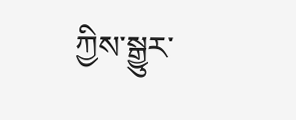ཀྱིས་སྒྱུར་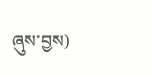ཞུས་བྱས)